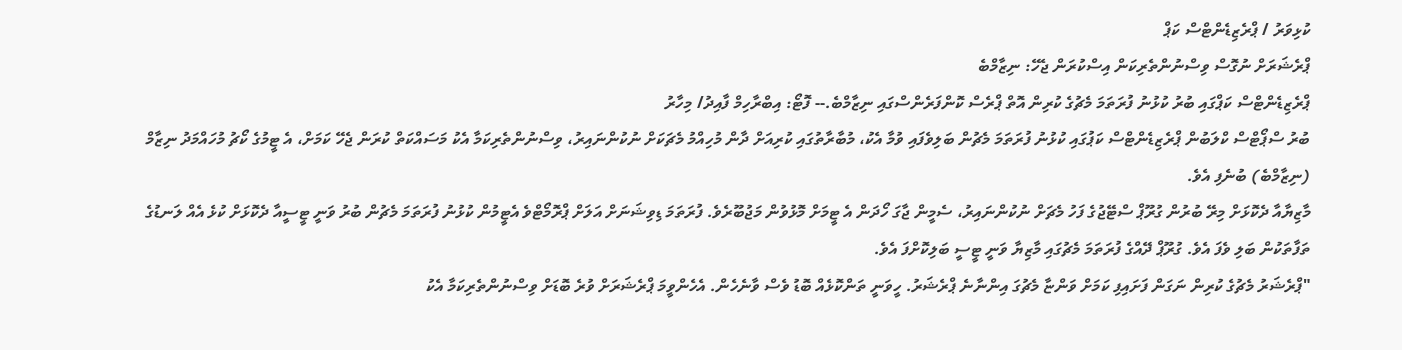ކުޅިވަރު / ޕްރެޒިޑެންޓްސް ކަޕް
ޕްރެޝަރަށް ނުގޮސް ވިސްނުންތެރިކަން އިސްކުރަން ޖެހޭ: ނިޒާމްބެ
ޕްރެޒިޑެންޓްސް ކަޕްގައި ބުރު ކުޅުނު ފުރަތަމަ މެޗުގެ ކުރިން އޮތް ޕްރެސް ކޮންފަރެންސްގައި ނިޒާމްބެ.-- ފޮޓޯ: އިބްރާހިމް ފާއިދު/ މިހާރު
ބުރު ސްޕޯޓްސް ކްލަބުން ޕްރެޒިޑެންޓްސް ކަޕުގައި ކުޅުނު ފުރަތަމަ މެޗުން ބަލިވެފައި ވުމާ އެކު، މުބާރާތުގައި ކުރިއަށް ދާން މުހިއްމު މެޗަކަށް ނުކުންނައިރު، ވިސްނުންތެރިކަމާ އެކު މަސައްކަތް ކުރަން ޖެހޭ ކަމަށް، އެ ޓީމުގެ ކޯޗު މުހައްމަދު ނިޒާމް (ނިޒާމްބެ) ބުނެފި އެވެ.
މާޒިޔާއާ ދެކޮޅަށް މިރޭ ބުރުން ގުރޫޕް ސްޓޭޖުގެ ފަހު މެޗަށް ނުކުންނައިރު، ސެމީން ޖާގަ ހޯދަން އެ ޓީމަށް މޮޅުވުން މަޖުބޫރެވެ. ފުރަތަމަ ޑިވިޝަނަށް އަލަށް ޕްރޮމޯޓްވެ އެޓީމުން ކުޅުނު ފުރަތަމަ މެޗުން ބުރު ވަނީ ޓީސީއާ ދެކޮޅަށް ކުޅެ އެއް ލަނޑުގެ ތަފާތަކުން ބަލި ވެފަ އެވެ. ގުރޫޕް ދޭއްގެ ފުރަތަމަ މެޗުގައި މާޒިޔާ ވަނީ ޓީސީ ބަލިކޮށްފަ އެވެ.
"ޕްރެޝަރު މެޗުގެ ކުރިން ނަގަން ފަށައިފި ކަމަށް ވަންޏާ މެޗުގަ އިންނާނެ ޕްރެޝަރު. ހީވަނީ ތަންކޮޅެއް ބޮޑު ވެސް ވާނެހެން. އެހެންވީމަ ޕްރެޝަރަށް ވުރެ ބޮޑަށް ވިސްނުންތެރިކަމާ އެކު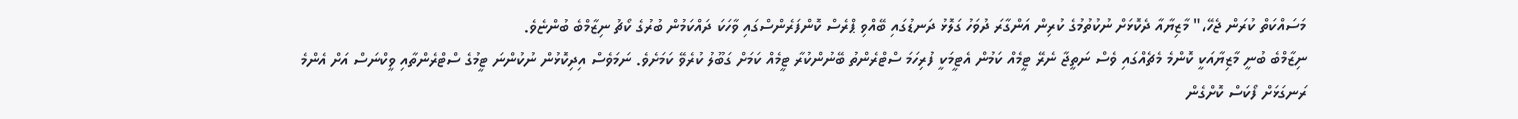މަސައްކަތް ކުރަން ޖެހޭ،" މާޒިޔާއާ ދެކޮޅަށް ނުކުތުމުގެ ކުރިން އަންގާރަ ދުވަހު ގަލޮޅު ދަނޑުގައި ބޭއްވި ޕްރެސް ކޮންފަރެންސްގައި ވާހަކަ ދައްކަމުން ބުރުގެ ކޯޗު ނިޒާމްބެ ބުންޏެވެ.
ނިޒާމްބެ ބުނީ މާޒިޔާއަކީ ކޮންމެ މެޗެއްގައި ވެސް ނަތީޖާ ނެރޭ ޓީމެއް ކަމުން އެޓީމަކީ ފުރިހަމަ ސްޓްރެންތު ބޭނުންކުރާ ޓީމެއް ކަމަށް ގަބޫލު ކުރެވޭ ކަމަށެވެ. ނަމަވެސް އިދިކޮޅުން ނުކުންނަ ޓީމުގެ ސްޓްރެންތާއި ވީކްނަސް އަށް އެންމެ ރަނގަޅަށް ފޯކަސް ކޮށްގެން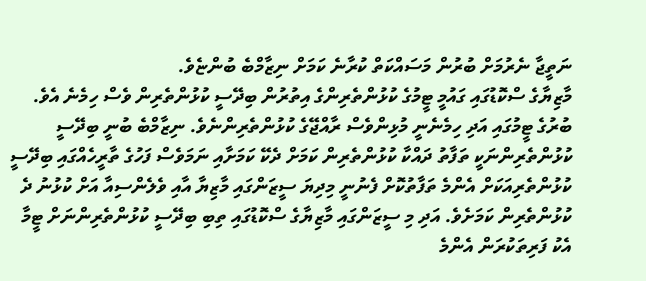ނަތީޖާ ނެރުމަށް ބުރުން މަސައްކަތް ކުރާނެ ކަމަށް ނިޒާމްބެ ބުންޏެވެ.
މާޒިޔާގެ ސްކޮޑުގައި ގައުމީ ޓީމުގެ ކުޅުންތެރިންގެ އިތުރުން ބިދޭސީ ކުޅުންތެރިން ވެސް ހިމެނެ އެވެ. ބުރުގެ ޓީމުގައި އަދި ހިމެނެނީ މުޅިންވެސް ރާއްޖޭގެ ކުޅުންތެރިންނެވެ. ނިޒާމްބެ ބުނީ ބިދޭސީ ކުޅުންތެރިންނަކީ ތަފާތު ދައްކާ ކުޅުންތެރިން ކަމަށް ދެކޭ ކަމަށާއި ނަމަވެސް ފަހުގެ ތާރީހެއްގައި ބިދޭސީ ކުޅުންތެރިއަކަށް އެންމެ ތަފާތުކޮށް ފެނުނީ މިދިޔަ ސީޒަންގައި މާޒިޔާ އާއި ވެލެންސިއާ އަށް ކުޅުނު ދެ ކުޅުންތެރިން ކަމަށެވެ. އަދި މި ސީޒަންގައި މާޒިޔާގެ ސްކޮޑުގައި ތިބި ބިދޭސީ ކުޅުންތެރިންނަށް ޓީމާ އެކު ފަރިތަކުރަން އެންމެ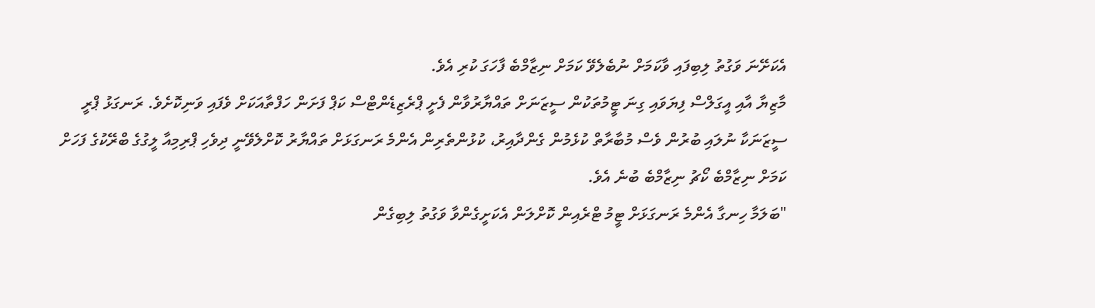އެކަށޭނަ ވަގުތު ލިބިފައި ވާކަމަށް ނުބެލެވޭ ކަމަށް ނިޒާމްބެ ފާހަގަ ކުރި އެވެ.
މާޒިޔާ އާއި އީގަލްސް ފިޔަވައި ގިނަ ޓީމުތަކުން ސީޒަނަށް ތައްޔާރުވާން ފެށީ ޕްރެޒިޑެންޓްސް ކަޕް ފަށަން ހަފްތާއަކަށް ވެފައި ވަނިކޮށެވެ. ރަނގަޅު ޕްރީ ސީޒަނަކާ ނުލައި ބުރުން ވެސް މުބާރާތް ކުޅެމުން ގެންދާއިރު، ކުޅުންތެރިން އެންމެ ރަނގަޅަށް ތައްޔާރު ކޮށްލެވޭނީ ދިވެހި ޕްރިމިއާ ލީގުގެ ބްރޭކުގެ ފަހަށް ކަމަށް ނިޒާމްބެ ކޯޗު ނިޒާމްބެ ބުނެ އެވެ.
"ބަލަމާ ހިނގާ އެންމެ ރަނގަޅަށް ޓީމު ޓްރެއިން ކޮށްލަން އެކަށީގެންވާ ވަގުތު ލިބިގެން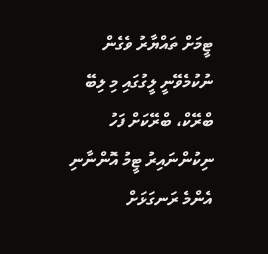ޓީމަށް ތައްޔާރު ވެގެން ނުކުމެވޭނީ ލީގުގައި މި ލިބޭ ބްރޭކް، ބްރޭކަށް ފަހު ނިކުންނައިރު ޓީމު އޮންނާނި އެންމެ ރަނގަޅަށް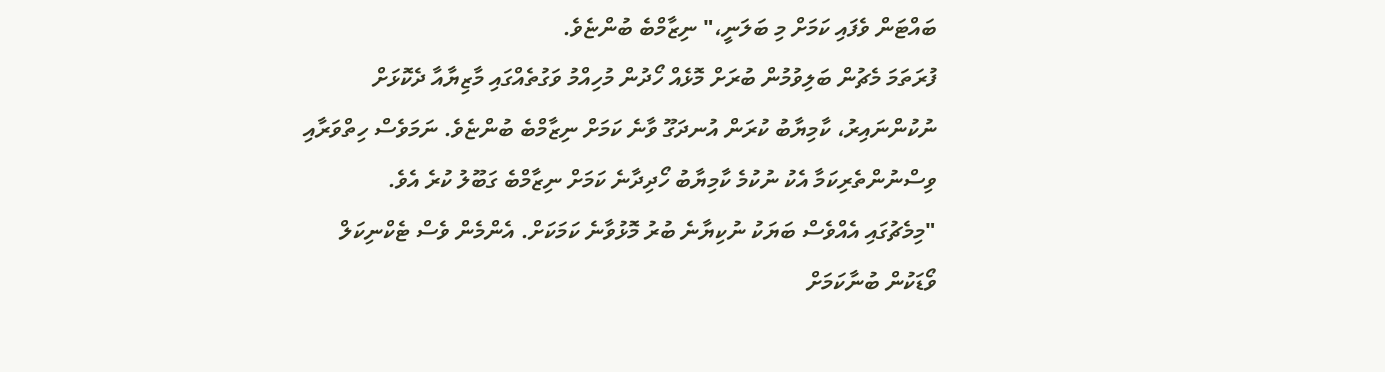ބައްޓަން ވެފައި ކަމަށް މި ބަލަނީ،" ނިޒާމްބެ ބުންޏެވެ.
ފުރަތަމަ މެޗުން ބަލިވުމުން ބުރަށް މޮޅެއް ހޯދުން މުހިއްމު ވަގުތެއްގައި މާޒިޔާއާ ދެކޮޅަށް ނުކުންނައިރު، ކާމިޔާބު ކުރަން އުނދަގޫ ވާނެ ކަމަށް ނިޒާމްބެ ބުންޏެވެ. ނަމަވެސް ހިތްވަރާއި ވިސްނުންތެރިކަމާ އެކު ނުކުމެ ކާމިޔާބު ހޯދިދާނެ ކަމަށް ނިޒާމްބެ ގަބޫލު ކުރެ އެވެ.
"މިމެޗުގައި އެއްވެސް ބަޔަކު ނުކިޔާނެ ބުރު މޮޅުވާނެ ކަމަކަށް. އެންމެން ވެސް ޓެކްނިކަލް ވޯޑަކުން ބުނާކަމަށް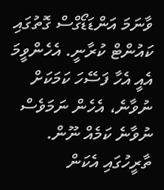ވާނަމަ އަންޑަޑޯގްސް ގޮތުގައި ކައުންޓް ކުރާނީ. އެހެންވީމަ އެއީ އެހާ ފަސޭހަ ކަމަކަށް ނުވާނެ، އެހެން ނަމަވެސް ނުވާނެ ކަމެއް ނޫން. ތާރީހުގައި އެކަން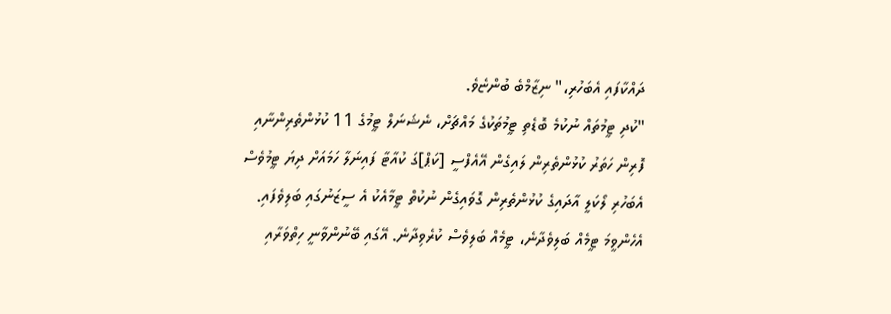ދައްކާފައި އެބަހުރި،" ނިޒާމްބެ ބުންޏެވެ.
"ކުދި ޓީމުތައް ނުކުމެ ބޮޑެތި ޓީމުތަކުގެ މައްޗަށް، ނެޝަނަލް ޓީމުގެ 11 ކުޅުންތެރިންނާއި ފޮރިން ހަތަރު ކުޅުންތެރިން ލައިގެން އޭއެފްސީ [ކަޕް]ގަ ކުއާޓާ ފައިނަލާ ހަމައަށް ދިޔަ ޓީމުވެސް އެބަހުރި ލޯކަލީ އާދައިގެ ކުޅުންތެރިން ގޮވައިގެން ނުކުތް ޓީމާއެކު އެ ސީޒަނުގައި ބަލިވެފައި. އެހެންވީމަ ޓީމެއް ބަލިވެދާނެ، ޓީމެއް ބަލިވެސް ކުރެވިދާނެ. އޭގައި ބޭނުންވާނީ ހިތްވަރާއި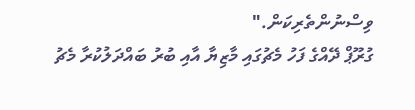ވިސްނުންތެރިކަން."
ގުރޫޕް ދޭއްގެ ފަހު މެޗުގައި މާޒިޔާ އާއި ބުރު ބައްދަލުކުރާ މެޗު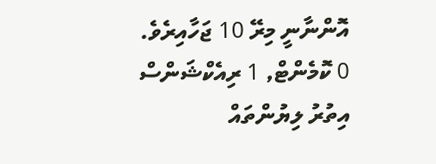އޮންނާނީ މިރޭ 10 ޖަހާއިރެވެ.
0 ކޮމެންޓް, 1 ރިއެކްޝަންސް
އިތުރު ލިޔުންތައް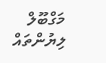މަގްބޫލް ލިޔުންތައް